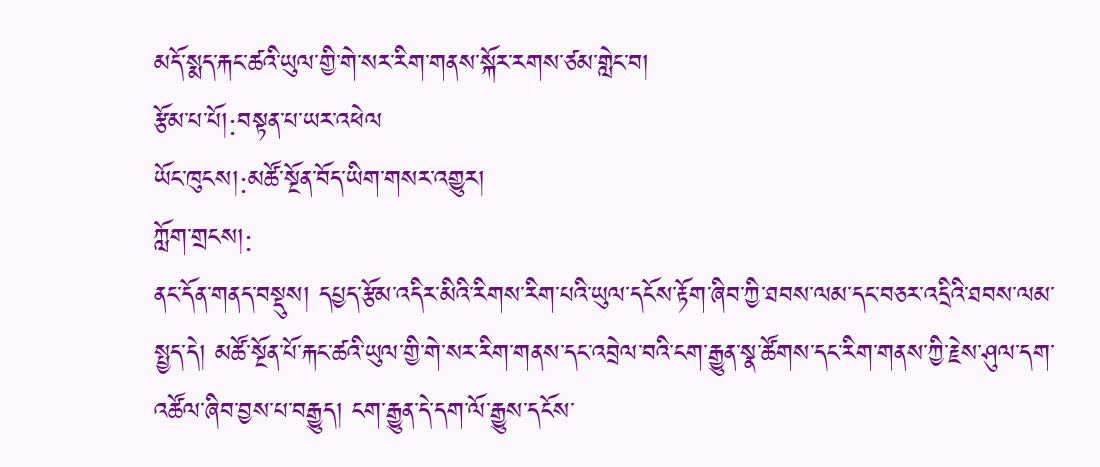མདོ་སྨད་རྐང་ཚའི་ཡུལ་གྱི་གེ་སར་རིག་གནས་སྐོར་རགས་ཙམ་གླེང་བ།
རྩོམ་པ་པོ།:བསྟན་པ་ཡར་འཕེལ
ཡོང་ཁུངས།:མཚོ་སྔོན་བོད་ཡིག་གསར་འགྱུར།
ཀློག་གྲངས།:
ནང་དོན་གནད་བསྡུས། དཔྱད་རྩོམ་འདིར་མིའི་རིགས་རིག་པའི་ཡུལ་དངོས་རྟོག་ཞིབ་ཀྱི་ཐབས་ལམ་དང་བཅར་འདྲིའི་ཐབས་ལམ་སྤྱད་དེ། མཚོ་སྔོན་པོ་རྐང་ཚའི་ཡུལ་གྱི་གེ་སར་རིག་གནས་དང་འབྲེལ་བའི་ངག་རྒྱུན་སྣ་ཚོགས་དང་རིག་གནས་ཀྱི་རྗེས་ཤུལ་དག་འཚོལ་ཞིབ་བྱས་པ་བརྒྱུད། ངག་རྒྱུན་དེ་དག་ལོ་རྒྱུས་དངོས་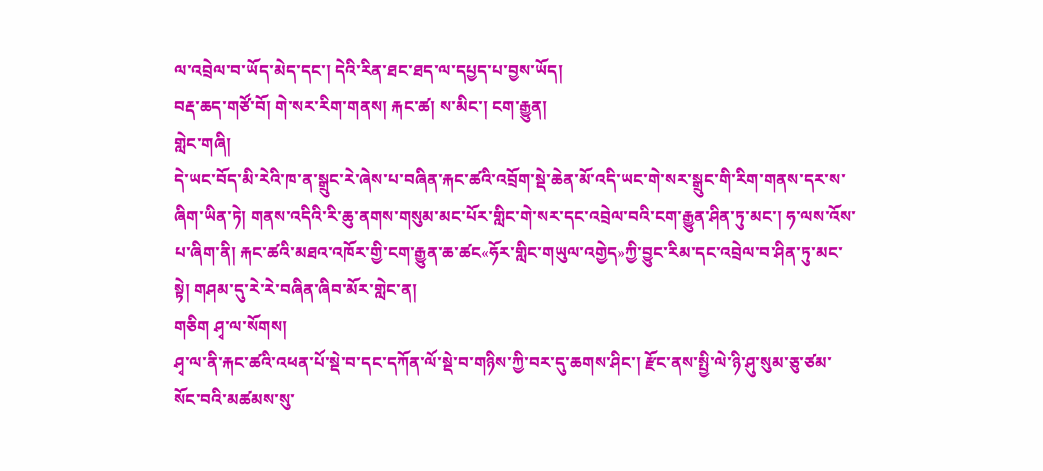ལ་འབྲེལ་བ་ཡོད་མེད་དང་། དེའི་རིན་ཐང་ཐད་ལ་དཔྱད་པ་བྱས་ཡོད།
བརྡ་ཆད་གཙོ་བོ། གེ་སར་རིག་གནས། རྐང་ཚ། ས་མིང་། ངག་རྒྱུན།
གླེང་གཞི།
དེ་ཡང་བོད་མི་རེའི་ཁ་ན་སྒྲུང་རེ་ཞེས་པ་བཞིན་རྐང་ཚའི་འབྲོག་སྡེ་ཆེན་མོ་འདི་ཡང་གེ་སར་སྒྲུང་གི་རིག་གནས་དར་ས་ཞིག་ཡིན་ཏེ། གནས་འདིའི་རི་ཆུ་ནགས་གསུམ་མང་པོར་གླིང་གེ་སར་དང་འབྲེལ་བའི་ངག་རྒྱུན་ཤིན་ཏུ་མང་། ཧ་ལས་འོས་པ་ཞིག་ནི། རྐང་ཚའི་མཐའ་འཁོར་གྱི་ངག་རྒྱུན་ཆ་ཚང«ཧོར་གླིང་གཡུལ་འགྱེད»ཀྱི་བྱུང་རིམ་དང་འབྲེལ་བ་ཤིན་ཏུ་མང་སྟེ། གཤམ་དུ་རེ་རེ་བཞིན་ཞིབ་མོར་གླེང་ན།
གཅིག ཤྭ་ལ་སོགས།
ཤྭ་ལ་ནི་རྐང་ཚའི་འཕན་པོ་སྡེ་བ་དང་དཀོན་ལོ་སྡེ་བ་གཉིས་ཀྱི་བར་དུ་ཆགས་ཤིང་། རྫོང་ནས་སྤྱི་ལེ་ཉི་ཤུ་སུམ་ཅུ་ཙམ་སོང་བའི་མཚམས་སུ་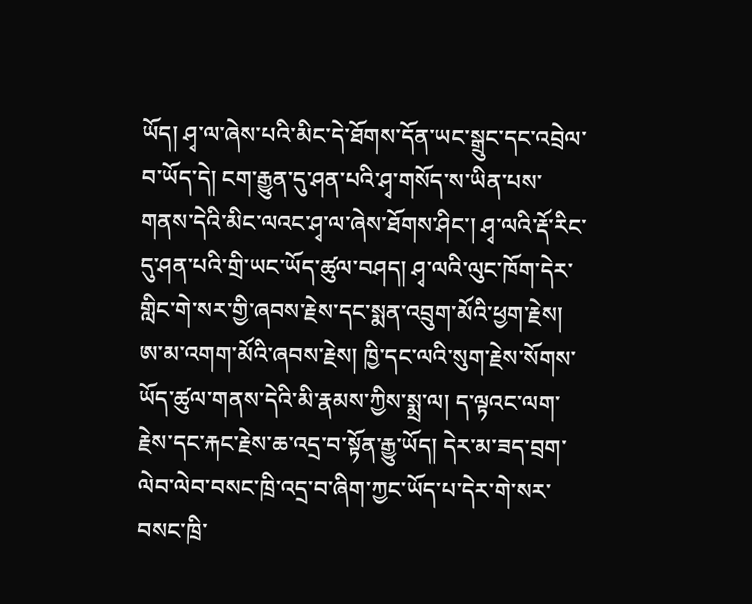ཡོད། ཤྭ་ལ་ཞེས་པའི་མིང་དེ་ཐོགས་དོན་ཡང་སྒྲུང་དང་འབྲེལ་བ་ཡོད་དེ། ངག་རྒྱུན་དུ་ཤན་པའི་ཤྭ་གསོད་ས་ཡིན་པས་གནས་དེའི་མིང་ལའང་ཤྭ་ལ་ཞེས་ཐོགས་ཤིང་། ཤྭ་ལའི་རྡོ་རིང་དུ་ཤན་པའི་གྲི་ཡང་ཡོད་ཚུལ་བཤད། ཤྭ་ལའི་ལུང་ཁོག་དེར་གླིང་གེ་སར་གྱི་ཞབས་རྗེས་དང་སྨན་འབྲུག་མོའི་ཕྱག་རྗེས། ཨ་མ་འགག་མོའི་ཞབས་རྗེས། ཁྱི་དང་ལའི་སུག་རྗེས་སོགས་ཡོད་ཚུལ་གནས་དེའི་མི་རྣམས་ཀྱིས་སྨྲ་ལ། ད་ལྟའང་ལག་རྗེས་དང་རྐང་རྗེས་ཆ་འདྲ་བ་སྟོན་རྒྱུ་ཡོད། དེར་མ་ཟད་བྲག་ལེབ་ལེབ་བསང་ཁྲི་འདྲ་བ་ཞིག་ཀྱང་ཡོད་པ་དེར་གེ་སར་བསང་ཁྲི་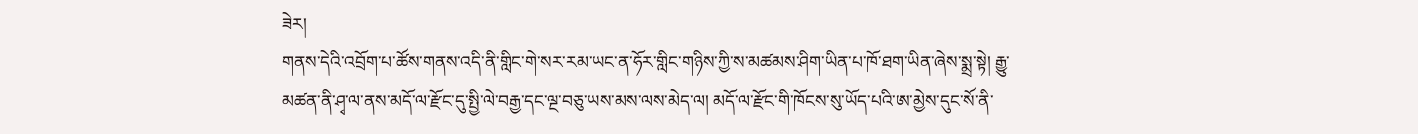ཟེར།
གནས་དེའི་འབྲོག་པ་ཚོས་གནས་འདི་ནི་གླིང་གེ་སར་རམ་ཡང་ན་ཧོར་གླིང་གཉིས་ཀྱི་ས་མཚམས་ཤིག་ཡིན་པ་ཁོ་ཐག་ཡིན་ཞེས་སྨྲ་སྟེ། རྒྱུ་མཚན་ནི་ཤྭ་ལ་ནས་མདོ་ལ་རྫོང་དུ་སྤྱི་ལེ་བརྒྱ་དང་ལྔ་བཅུ་ཡས་མས་ལས་མེད་ལ། མདོ་ལ་རྫོང་གི་ཁོངས་སུ་ཡོད་པའི་ཨ་མྱེས་དུང་སོ་ནི་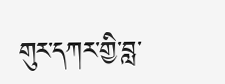གུར་དཀར་གྱི་བླ་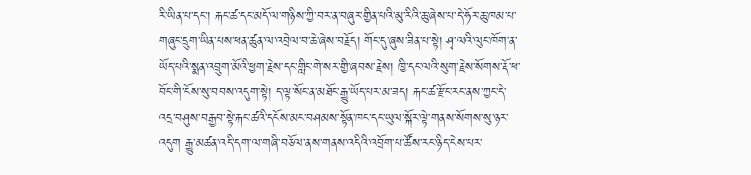རི་ཡིན་པ་དང་། རྐང་ཚ་དང་མདོ་ལ་གཉིས་ཀྱི་བར་ན་བཞུར་གྱིན་པའི་མུ་རིའི་ཆུ་ཞེས་པ་དེ་ཧོར་ཆུ་ཁམ་པ་གཞུང་དྲུག་ཡིན་པས་ཕན་ཚུན་ལ་འབྲེལ་བ་ཆེ་ཞེས་བརྗོད། གོང་དུ་ཞུས་ཟིན་པ་སྟེ། ཤྭ་ལའི་ལུང་ཁོག་ན་ཡོད་པའི་སྨན་འབྲུག་མོའི་ཕྱག་རྗེས་དང་གླིང་གེ་སར་གྱི་ཞབས་རྗེས། ཁྱི་དང་ལའི་སུག་རྗེས་སོགས་རྡོ་ཕ་བོང་གི་ངོས་སུ་བབས་འདུག་སྟེ། ད་ལྟ་སོང་ན་མཐོང་རྒྱུ་ཡོད་པར་མ་ཟད། རྐང་ཚ་རྫོང་རང་ནས་ཀྱང་དེ་འདྲ་བཤུས་བརྒྱབ་སྟེ་རྐང་ཚའི་དངོས་མང་བཤམས་སྟོན་ཁང་དང་ཡུལ་སྐོར་ལྟེ་གནས་སོགས་སུ་ཉར་འདུག རྒྱུ་མཚན་འདི་དག་ལ་གཞི་བཅོལ་ནས་གནས་འདིའི་འབྲོག་པ་ཚོས་རང་ཉིད་ངེས་པར་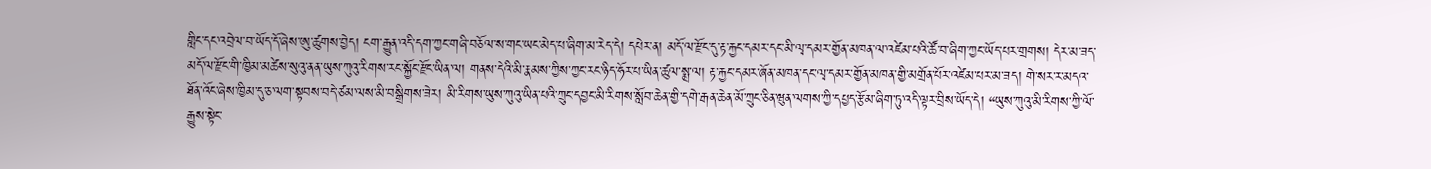གླིང་དང་འབྲེལ་བ་ཡོད་དོ་ཞེས་ཨུ་ཚུགས་བྱེད། ངག་རྒྱུན་འདི་དག་ཀྱང་གཞི་བཅོལ་ས་གང་ཡང་མེད་པ་ཞིག་མ་རེད་དེ། དཔེར་ན། མདོ་ལ་རྫོང་དུ་རྟ་རྐྱང་དམར་དང་མི་ལྭ་དམར་གྱོན་མཁན་ལ་འཛེམ་པའི་ཚོ་བ་ཞིག་ཀྱང་ཡོད་པར་གྲགས། དེར་མ་ཟད་མདོ་ལ་རྫོང་གི་ཁྱིམ་མཚེས་སུའུ་ནན་ཡུས་ཀུའུ་རིགས་རང་སྐྱོང་རྫོང་ཡིན་ལ། གནས་དེའི་མི་རྣམས་ཀྱིས་ཀྱང་རང་ཉིད་ཧོར་པ་ཡིན་ཚུལ་སྨྲ་ལ། རྟ་རྐྱང་དམར་ཞོན་མཁན་དང་ལྭ་དམར་གྱོན་མཁན་གྱི་མགྲོན་པོར་འཛེམ་པར་མ་ཟད། གེ་སར་ར་མདའ་ཐོན་འོང་ཞེས་ཁྱིམ་དུ་ཅ་ལག་སྟབས་བདེ་ཙམ་ལས་མི་བསྒྲིགས་ཟེར། མི་རིགས་ཡུས་ཀུའུ་ཡིན་པའི་ཀྲུང་དབྱང་མི་རིགས་སློབ་ཆེན་གྱི་དགེ་རྒན་ཆེན་མོ་ཀྲུང་ཅིན་ཝུན་ལགས་ཀྱི་དཔྱད་རྩོམ་ཞིག་ཏུ་འདི་ལྟར་བྲིས་ཡོད་དེ། “ཡུས་ཀུའུ་མི་རིགས་ཀྱི་ལོ་རྒྱུས་སྟེང་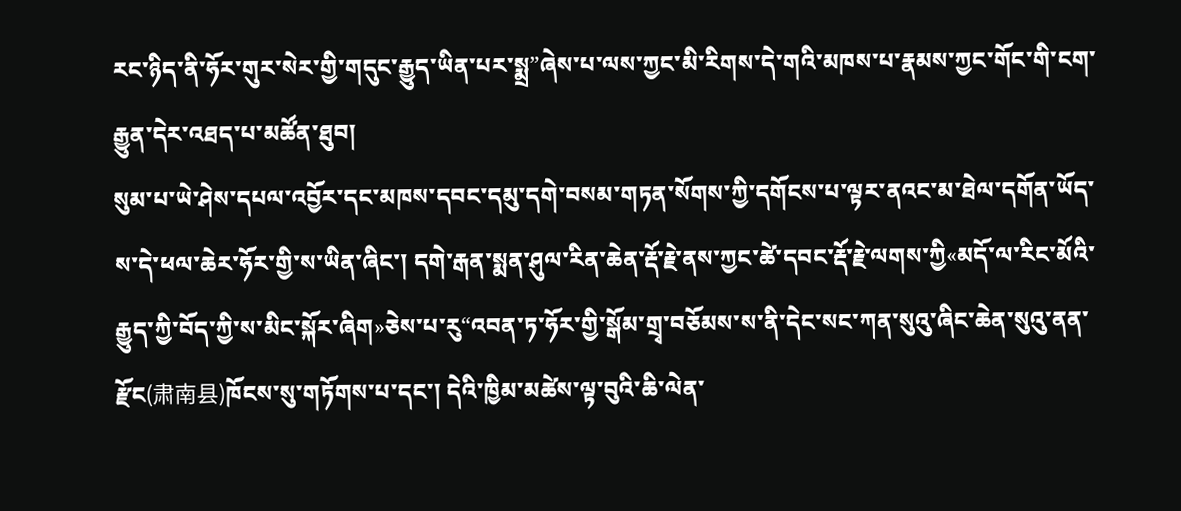རང་ཉིད་ནི་ཧོར་གུར་སེར་གྱི་གདུང་རྒྱུད་ཡིན་པར་སྨྲ”ཞེས་པ་ལས་ཀྱང་མི་རིགས་དེ་གའི་མཁས་པ་རྣམས་ཀྱང་གོང་གི་ངག་རྒྱུན་དེར་འཐད་པ་མཚོན་ཐུབ།
སུམ་པ་ཡེ་ཤེས་དཔལ་འབྱོར་དང་མཁས་དབང་དམུ་དགེ་བསམ་གཏན་སོགས་ཀྱི་དགོངས་པ་ལྟར་ནའང་མ་ཐེལ་དགོན་ཡོད་ས་དེ་ཕལ་ཆེར་ཧོར་གྱི་ས་ཡིན་ཞིང་། དགེ་རྒན་སྨན་ཤུལ་རིན་ཆེན་རྡོ་རྗེ་ནས་ཀྱང་ཚེ་དབང་རྡོ་རྗེ་ལགས་ཀྱི«མདོ་ལ་རིང་མོའི་རྒྱུད་ཀྱི་བོད་ཀྱི་ས་མིང་སྐོར་ཞིག»ཅེས་པ་རུ“འབན་ཏ་ཧོར་གྱི་སྒོམ་གྲྭ་བཅོམས་ས་ནི་དེང་སང་ཀན་སུའུ་ཞིང་ཆེན་སུའུ་ནན་རྫོང(肃南县)ཁོངས་སུ་གཏོགས་པ་དང་། དེའི་ཁྱིམ་མཚེས་ལྟ་བུའི་ཆི་ལེན་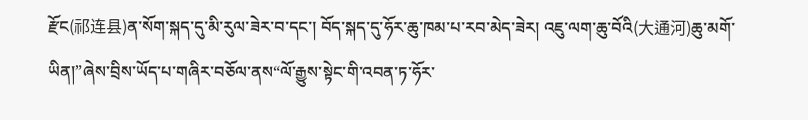རྫོང(祁连县)ན་སོག་སྐད་དུ་མི་རུལ་ཟེར་བ་དང་། བོད་སྐད་དུ་ཧོར་ཆུ་ཁམ་པ་རབ་མེད་ཟེར། འཇུ་ལག་ཆུ་བོའི(大通河)ཆུ་མགོ་ཡིན།”ཞེས་བྲིས་ཡོད་པ་གཞིར་བཅོལ་ནས“ལོ་རྒྱུས་སྟེང་གི་འབན་ཏ་ཧོར་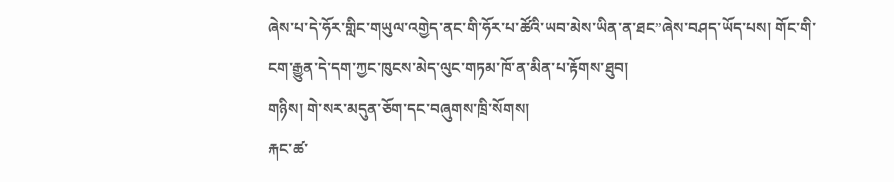ཞེས་པ་དེ་ཧོར་གླིང་གཡུལ་འགྱེད་ནང་གི་ཧོར་པ་ཚོའི་ཡབ་མེས་ཡིན་ན་ཐང”ཞེས་བཤད་ཡོད་པས། གོང་གི་ངག་རྒྱུན་དེ་དག་ཀྱང་ཁུངས་མེད་ལུང་གཏམ་ཁོ་ན་མིན་པ་རྟོགས་ཐུབ།
གཉིས། གེ་སར་མདུན་ཅོག་དང་བཞུགས་ཁྲི་སོགས།
རྐང་ཚ་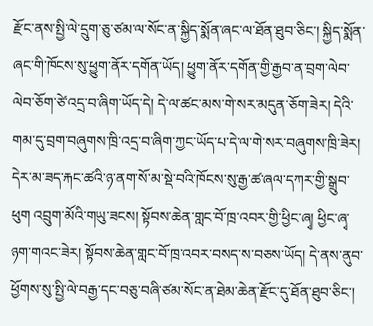རྫོང་ནས་སྤྱི་ལེ་དྲུག་ཅུ་ཙམ་ལ་སོང་ན་སྐྱིད་སྨོན་ཞང་ལ་ཐོན་ཐུབ་ཅིང་། སྐྱིད་སྨོན་ཞང་གི་ཁོངས་སུ་ཕྱུག་ནོར་དགོན་ཡོད། ཕྱུག་ནོར་དགོན་གྱི་རྒྱབ་ན་བྲག་ལེབ་ལེབ་ཅོག་ཙེ་འདྲ་བ་ཞིག་ཡོད་དེ། དེ་ལ་ཚང་མས་གེ་སར་མདུན་ཅོག་ཟེར། དེའི་གམ་དུ་བྲག་བཞུགས་ཁྲི་འདྲ་བ་ཞིག་ཀྱང་ཡོད་པ་དེ་ལ་གེ་སར་བཞུགས་ཁྲི་ཟེར། དེར་མ་ཟད་རྐང་ཚའི་ཉ་ནག་སོ་མ་སྡེ་བའི་ཁོངས་སུ་རྒྱ་ཚ་ཞལ་དཀར་གྱི་སྒྲུབ་ཕུག འབྲུག་མོའི་གཡུ་ཟངས། སྟོབས་ཆེན་གླང་བོ་ཁྲ་འབར་གྱི་ཕྱིང་ཞྭ། ཕྱིང་ཞྭ་ཉག་གའང་ཟེར། སྟོབས་ཆེན་གླང་བོ་ཁྲ་འབར་བསད་ས་བཅས་ཡོད། དེ་ནས་ནུབ་ཕྱོགས་སུ་སྤྱི་ལེ་བརྒྱ་དང་བཅུ་བཞི་ཙམ་སོང་ན་ཐེམ་ཆེན་རྫོང་དུ་ཐོན་ཐུབ་ཅིང་།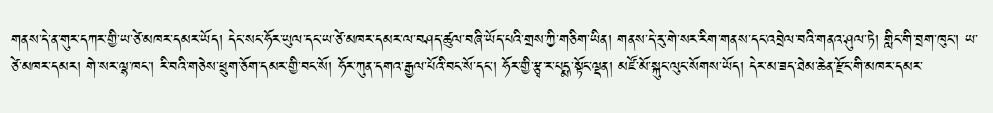གནས་དེ་ན་གུར་དཀར་གྱི་ཡ་ཙེ་མཁར་དམར་ཡོད། དེང་སང་ཧོར་ཡུལ་དང་ཡ་ཙེ་མཁར་དམར་ལ་བཤད་ཚུལ་བཞི་ཡོད་པའི་གྲས་ཀྱི་གཅིག་ཡིན། གནས་དེ་རུ་གེ་སར་རིག་གནས་དང་འབྲེལ་བའི་གནའ་ཤུལ་ཏེ། གླིང་གི་བྲག་ཁུང་། ཡ་ཙེ་མཁར་དམར། གེ་སར་ལྷ་ཁང་། རི་བའི་གཅེས་ཕྲུག་ཅོག་དམར་གྱི་བང་སོ། ཧོར་ཀུན་དགའ་རྒྱལ་པོའི་བང་སོ་དང་། ཧོར་གྱི་རྩྭ་ར་པདྨ་སྟོང་ལྡན། མཛོ་མོ་སྐུང་ལུང་སོགས་ཡོད། དེར་མ་ཟད་ཐེམ་ཆེན་རྫོང་གི་མཁར་དམར་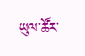ཡུལ་ཚོར་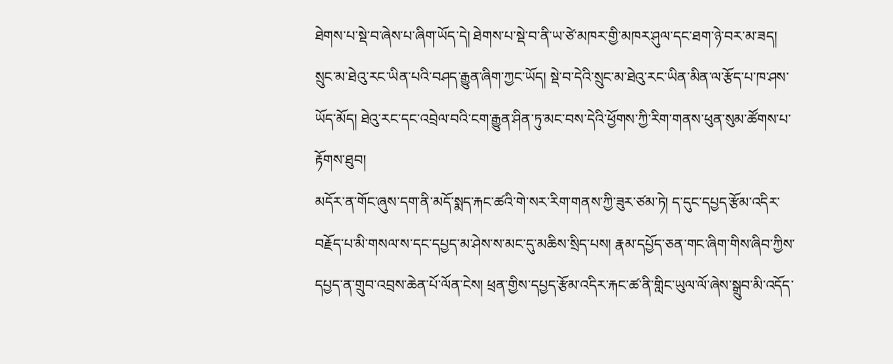ཐེགས་པ་སྡེ་བ་ཞེས་པ་ཞིག་ཡོད་དེ། ཐེགས་པ་སྡེ་བ་ནི་ཡ་ཙེ་མཁར་གྱི་མཁར་ཤུལ་དང་ཐག་ཉེ་བར་མ་ཟད། སྲུང་མ་ཐེའུ་རང་ཡིན་པའི་བཤད་རྒྱུན་ཞིག་ཀྱང་ཡོད། སྡེ་བ་དེའི་སྲུང་མ་ཐེའུ་རང་ཡིན་མིན་ལ་རྩོད་པ་ཁ་ཤས་ཡོད་མོད། ཐེའུ་རང་དང་འབྲེལ་བའི་ངག་རྒྱུན་ཤིན་ཏུ་མང་བས་དེའི་ཕྱོགས་ཀྱི་རིག་གནས་ཕུན་སུམ་ཚོགས་པ་རྟོགས་ཐུབ།
མདོར་ན་གོང་ཞུས་དག་ནི་མདོ་སྨད་རྐང་ཚའི་གེ་སར་རིག་གནས་ཀྱི་ཟུར་ཙམ་ཏེ། ད་དུང་དཔྱད་རྩོམ་འདིར་བརྗོད་པ་མི་གསལ་ས་དང་དཔྱད་མ་ཤེས་ས་མང་དུ་མཆིས་སྲིད་པས། རྣམ་དཔྱོད་ཅན་གང་ཞིག་གིས་ཞིབ་ཀྱིས་དཔྱད་ན་གྲུབ་འབྲས་ཆེན་པོ་ལོན་ངེས། ཕྲན་གྱིས་དཔྱད་རྩོམ་འདིར་རྐང་ཚ་ནི་གླིང་ཡུལ་ལོ་ཞེས་སྒྲུབ་མི་འདོད་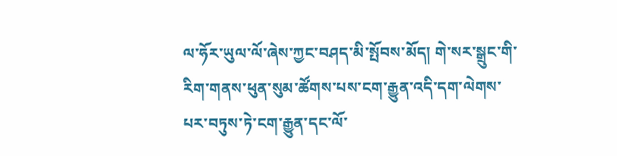ལ་ཧོར་ཡུལ་ལོ་ཞེས་ཀྱང་བཤད་མི་སྤོབས་མོད། གེ་སར་སྒྲུང་གི་རིག་གནས་ཕུན་སུམ་ཚོགས་པས་ངག་རྒྱུན་འདི་དག་ལེགས་པར་བཏུས་ཏེ་ངག་རྒྱུན་དང་ལོ་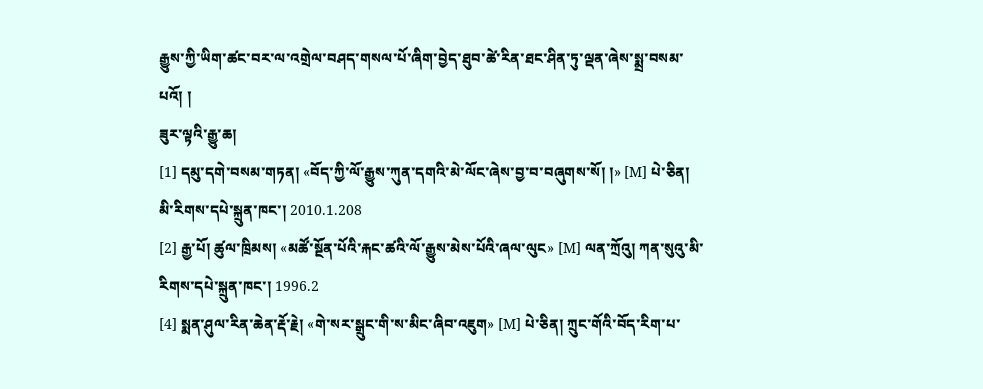རྒྱུས་ཀྱི་ཡིག་ཚང་བར་ལ་འགྲེལ་བཤད་གསལ་པོ་ཞིག་བྱེད་ཐུབ་ཚེ་རིན་ཐང་ཤིན་ཏུ་ལྡན་ཞེས་སྨྲ་བསམ་པའོ། །
ཟུར་ལྟའི་རྒྱུ་ཆ།
[1] དམུ་དགེ་བསམ་གཏན། «བོད་ཀྱི་ལོ་རྒྱུས་ཀུན་དགའི་མེ་ལོང་ཞེས་བྱ་བ་བཞུགས་སོ། །» [M] པེ་ཅིན། མི་རིགས་དཔེ་སྐྲུན་ཁང་། 2010.1.208
[2] རྒྱ་པོ། ཚུལ་ཁྲིམས། «མཚོ་སྔོན་པོའི་རྐང་ཚའི་ལོ་རྒྱུས་མེས་པོའི་ཞལ་ལུང» [M] ལན་ཀྲོའུ། ཀན་སུའུ་མི་རིགས་དཔེ་སྐྲུན་ཁང་། 1996.2
[4] སྨན་ཤུལ་རིན་ཆེན་རྡོ་རྗེ། «གེ་སར་སྒྲུང་གི་ས་མིང་ཞིབ་འཇུག» [M] པེ་ཅིན། ཀྲུང་གོའི་བོད་རིག་པ་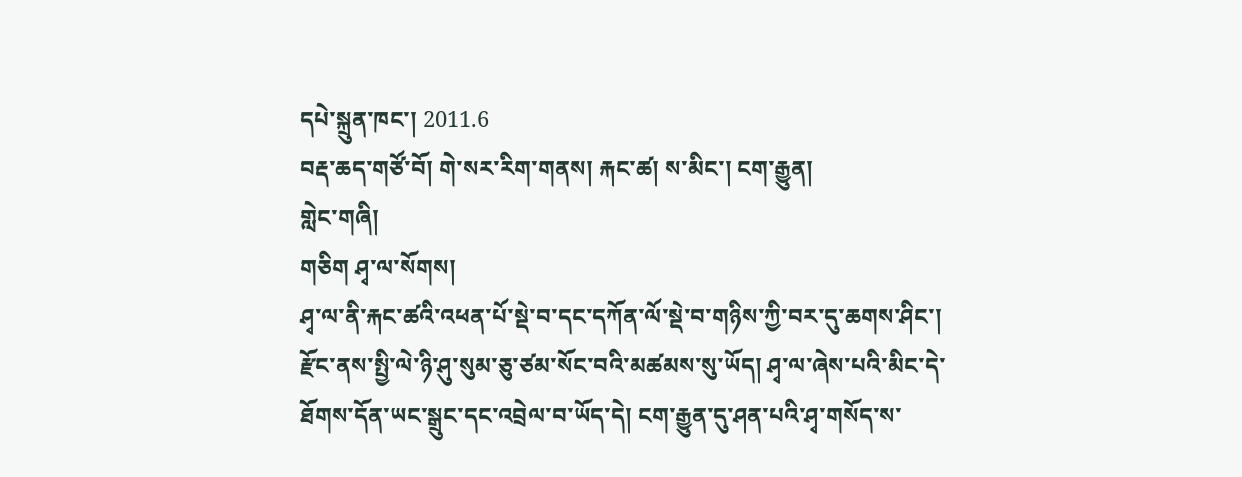དཔེ་སྐྲུན་ཁང་། 2011.6
བརྡ་ཆད་གཙོ་བོ། གེ་སར་རིག་གནས། རྐང་ཚ། ས་མིང་། ངག་རྒྱུན།
གླེང་གཞི།
གཅིག ཤྭ་ལ་སོགས།
ཤྭ་ལ་ནི་རྐང་ཚའི་འཕན་པོ་སྡེ་བ་དང་དཀོན་ལོ་སྡེ་བ་གཉིས་ཀྱི་བར་དུ་ཆགས་ཤིང་། རྫོང་ནས་སྤྱི་ལེ་ཉི་ཤུ་སུམ་ཅུ་ཙམ་སོང་བའི་མཚམས་སུ་ཡོད། ཤྭ་ལ་ཞེས་པའི་མིང་དེ་ཐོགས་དོན་ཡང་སྒྲུང་དང་འབྲེལ་བ་ཡོད་དེ། ངག་རྒྱུན་དུ་ཤན་པའི་ཤྭ་གསོད་ས་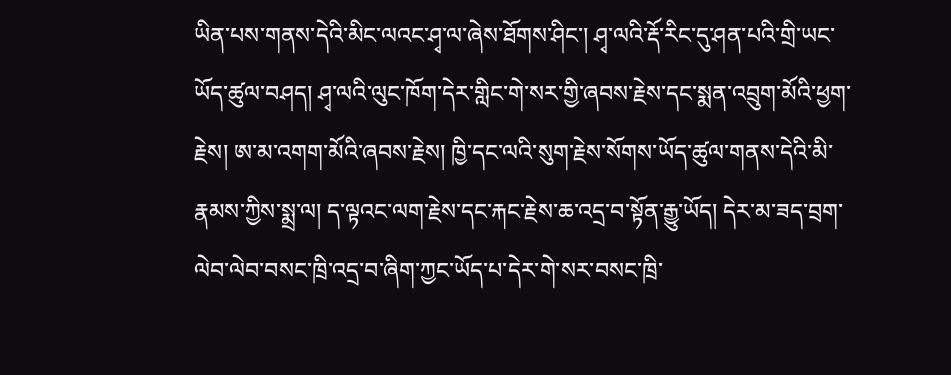ཡིན་པས་གནས་དེའི་མིང་ལའང་ཤྭ་ལ་ཞེས་ཐོགས་ཤིང་། ཤྭ་ལའི་རྡོ་རིང་དུ་ཤན་པའི་གྲི་ཡང་ཡོད་ཚུལ་བཤད། ཤྭ་ལའི་ལུང་ཁོག་དེར་གླིང་གེ་སར་གྱི་ཞབས་རྗེས་དང་སྨན་འབྲུག་མོའི་ཕྱག་རྗེས། ཨ་མ་འགག་མོའི་ཞབས་རྗེས། ཁྱི་དང་ལའི་སུག་རྗེས་སོགས་ཡོད་ཚུལ་གནས་དེའི་མི་རྣམས་ཀྱིས་སྨྲ་ལ། ད་ལྟའང་ལག་རྗེས་དང་རྐང་རྗེས་ཆ་འདྲ་བ་སྟོན་རྒྱུ་ཡོད། དེར་མ་ཟད་བྲག་ལེབ་ལེབ་བསང་ཁྲི་འདྲ་བ་ཞིག་ཀྱང་ཡོད་པ་དེར་གེ་སར་བསང་ཁྲི་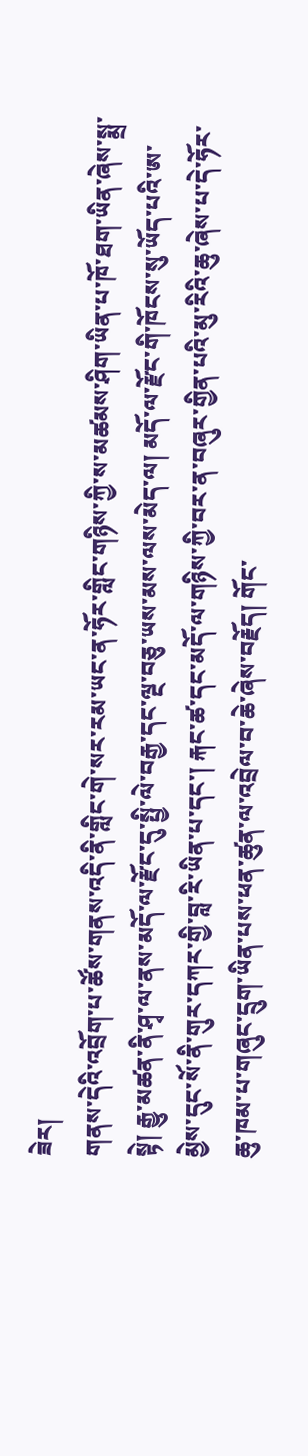ཟེར།
གནས་དེའི་འབྲོག་པ་ཚོས་གནས་འདི་ནི་གླིང་གེ་སར་རམ་ཡང་ན་ཧོར་གླིང་གཉིས་ཀྱི་ས་མཚམས་ཤིག་ཡིན་པ་ཁོ་ཐག་ཡིན་ཞེས་སྨྲ་སྟེ། རྒྱུ་མཚན་ནི་ཤྭ་ལ་ནས་མདོ་ལ་རྫོང་དུ་སྤྱི་ལེ་བརྒྱ་དང་ལྔ་བཅུ་ཡས་མས་ལས་མེད་ལ། མདོ་ལ་རྫོང་གི་ཁོངས་སུ་ཡོད་པའི་ཨ་མྱེས་དུང་སོ་ནི་གུར་དཀར་གྱི་བླ་རི་ཡིན་པ་དང་། རྐང་ཚ་དང་མདོ་ལ་གཉིས་ཀྱི་བར་ན་བཞུར་གྱིན་པའི་མུ་རིའི་ཆུ་ཞེས་པ་དེ་ཧོར་ཆུ་ཁམ་པ་གཞུང་དྲུག་ཡིན་པས་ཕན་ཚུན་ལ་འབྲེལ་བ་ཆེ་ཞེས་བརྗོད། གོང་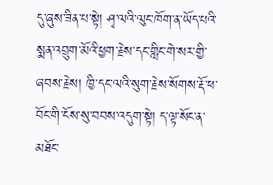དུ་ཞུས་ཟིན་པ་སྟེ། ཤྭ་ལའི་ལུང་ཁོག་ན་ཡོད་པའི་སྨན་འབྲུག་མོའི་ཕྱག་རྗེས་དང་གླིང་གེ་སར་གྱི་ཞབས་རྗེས། ཁྱི་དང་ལའི་སུག་རྗེས་སོགས་རྡོ་ཕ་བོང་གི་ངོས་སུ་བབས་འདུག་སྟེ། ད་ལྟ་སོང་ན་མཐོང་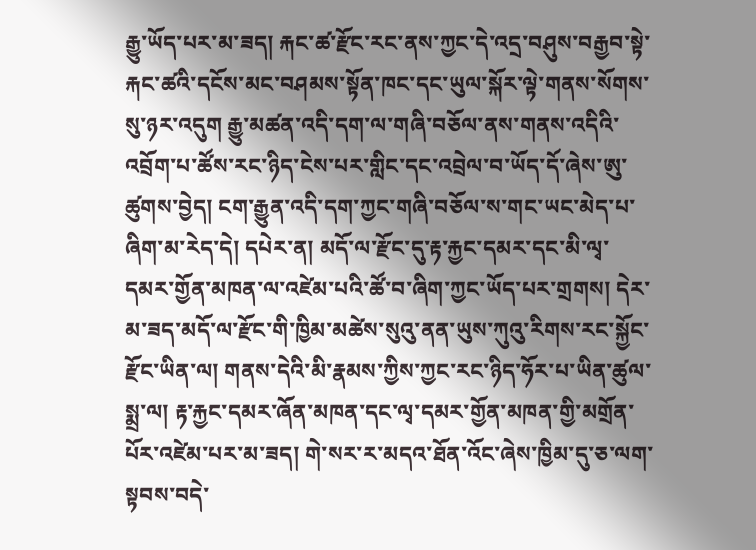རྒྱུ་ཡོད་པར་མ་ཟད། རྐང་ཚ་རྫོང་རང་ནས་ཀྱང་དེ་འདྲ་བཤུས་བརྒྱབ་སྟེ་རྐང་ཚའི་དངོས་མང་བཤམས་སྟོན་ཁང་དང་ཡུལ་སྐོར་ལྟེ་གནས་སོགས་སུ་ཉར་འདུག རྒྱུ་མཚན་འདི་དག་ལ་གཞི་བཅོལ་ནས་གནས་འདིའི་འབྲོག་པ་ཚོས་རང་ཉིད་ངེས་པར་གླིང་དང་འབྲེལ་བ་ཡོད་དོ་ཞེས་ཨུ་ཚུགས་བྱེད། ངག་རྒྱུན་འདི་དག་ཀྱང་གཞི་བཅོལ་ས་གང་ཡང་མེད་པ་ཞིག་མ་རེད་དེ། དཔེར་ན། མདོ་ལ་རྫོང་དུ་རྟ་རྐྱང་དམར་དང་མི་ལྭ་དམར་གྱོན་མཁན་ལ་འཛེམ་པའི་ཚོ་བ་ཞིག་ཀྱང་ཡོད་པར་གྲགས། དེར་མ་ཟད་མདོ་ལ་རྫོང་གི་ཁྱིམ་མཚེས་སུའུ་ནན་ཡུས་ཀུའུ་རིགས་རང་སྐྱོང་རྫོང་ཡིན་ལ། གནས་དེའི་མི་རྣམས་ཀྱིས་ཀྱང་རང་ཉིད་ཧོར་པ་ཡིན་ཚུལ་སྨྲ་ལ། རྟ་རྐྱང་དམར་ཞོན་མཁན་དང་ལྭ་དམར་གྱོན་མཁན་གྱི་མགྲོན་པོར་འཛེམ་པར་མ་ཟད། གེ་སར་ར་མདའ་ཐོན་འོང་ཞེས་ཁྱིམ་དུ་ཅ་ལག་སྟབས་བདེ་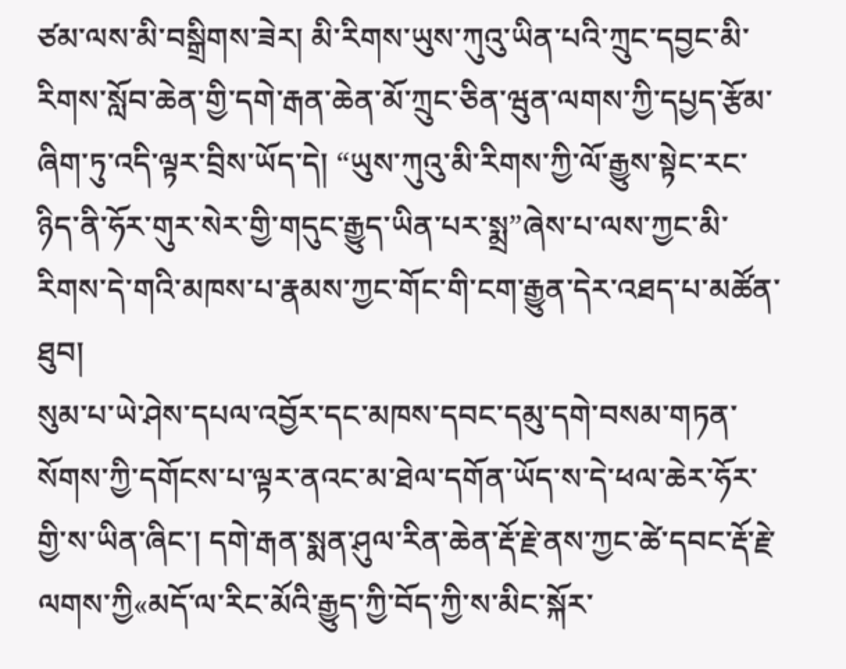ཙམ་ལས་མི་བསྒྲིགས་ཟེར། མི་རིགས་ཡུས་ཀུའུ་ཡིན་པའི་ཀྲུང་དབྱང་མི་རིགས་སློབ་ཆེན་གྱི་དགེ་རྒན་ཆེན་མོ་ཀྲུང་ཅིན་ཝུན་ལགས་ཀྱི་དཔྱད་རྩོམ་ཞིག་ཏུ་འདི་ལྟར་བྲིས་ཡོད་དེ། “ཡུས་ཀུའུ་མི་རིགས་ཀྱི་ལོ་རྒྱུས་སྟེང་རང་ཉིད་ནི་ཧོར་གུར་སེར་གྱི་གདུང་རྒྱུད་ཡིན་པར་སྨྲ”ཞེས་པ་ལས་ཀྱང་མི་རིགས་དེ་གའི་མཁས་པ་རྣམས་ཀྱང་གོང་གི་ངག་རྒྱུན་དེར་འཐད་པ་མཚོན་ཐུབ།
སུམ་པ་ཡེ་ཤེས་དཔལ་འབྱོར་དང་མཁས་དབང་དམུ་དགེ་བསམ་གཏན་སོགས་ཀྱི་དགོངས་པ་ལྟར་ནའང་མ་ཐེལ་དགོན་ཡོད་ས་དེ་ཕལ་ཆེར་ཧོར་གྱི་ས་ཡིན་ཞིང་། དགེ་རྒན་སྨན་ཤུལ་རིན་ཆེན་རྡོ་རྗེ་ནས་ཀྱང་ཚེ་དབང་རྡོ་རྗེ་ལགས་ཀྱི«མདོ་ལ་རིང་མོའི་རྒྱུད་ཀྱི་བོད་ཀྱི་ས་མིང་སྐོར་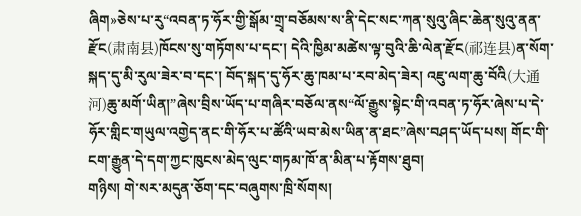ཞིག»ཅེས་པ་རུ“འབན་ཏ་ཧོར་གྱི་སྒོམ་གྲྭ་བཅོམས་ས་ནི་དེང་སང་ཀན་སུའུ་ཞིང་ཆེན་སུའུ་ནན་རྫོང(肃南县)ཁོངས་སུ་གཏོགས་པ་དང་། དེའི་ཁྱིམ་མཚེས་ལྟ་བུའི་ཆི་ལེན་རྫོང(祁连县)ན་སོག་སྐད་དུ་མི་རུལ་ཟེར་བ་དང་། བོད་སྐད་དུ་ཧོར་ཆུ་ཁམ་པ་རབ་མེད་ཟེར། འཇུ་ལག་ཆུ་བོའི(大通河)ཆུ་མགོ་ཡིན།”ཞེས་བྲིས་ཡོད་པ་གཞིར་བཅོལ་ནས“ལོ་རྒྱུས་སྟེང་གི་འབན་ཏ་ཧོར་ཞེས་པ་དེ་ཧོར་གླིང་གཡུལ་འགྱེད་ནང་གི་ཧོར་པ་ཚོའི་ཡབ་མེས་ཡིན་ན་ཐང”ཞེས་བཤད་ཡོད་པས། གོང་གི་ངག་རྒྱུན་དེ་དག་ཀྱང་ཁུངས་མེད་ལུང་གཏམ་ཁོ་ན་མིན་པ་རྟོགས་ཐུབ།
གཉིས། གེ་སར་མདུན་ཅོག་དང་བཞུགས་ཁྲི་སོགས།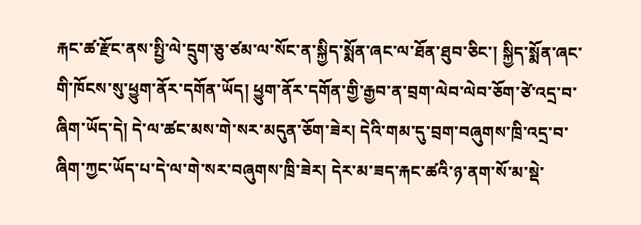རྐང་ཚ་རྫོང་ནས་སྤྱི་ལེ་དྲུག་ཅུ་ཙམ་ལ་སོང་ན་སྐྱིད་སྨོན་ཞང་ལ་ཐོན་ཐུབ་ཅིང་། སྐྱིད་སྨོན་ཞང་གི་ཁོངས་སུ་ཕྱུག་ནོར་དགོན་ཡོད། ཕྱུག་ནོར་དགོན་གྱི་རྒྱབ་ན་བྲག་ལེབ་ལེབ་ཅོག་ཙེ་འདྲ་བ་ཞིག་ཡོད་དེ། དེ་ལ་ཚང་མས་གེ་སར་མདུན་ཅོག་ཟེར། དེའི་གམ་དུ་བྲག་བཞུགས་ཁྲི་འདྲ་བ་ཞིག་ཀྱང་ཡོད་པ་དེ་ལ་གེ་སར་བཞུགས་ཁྲི་ཟེར། དེར་མ་ཟད་རྐང་ཚའི་ཉ་ནག་སོ་མ་སྡེ་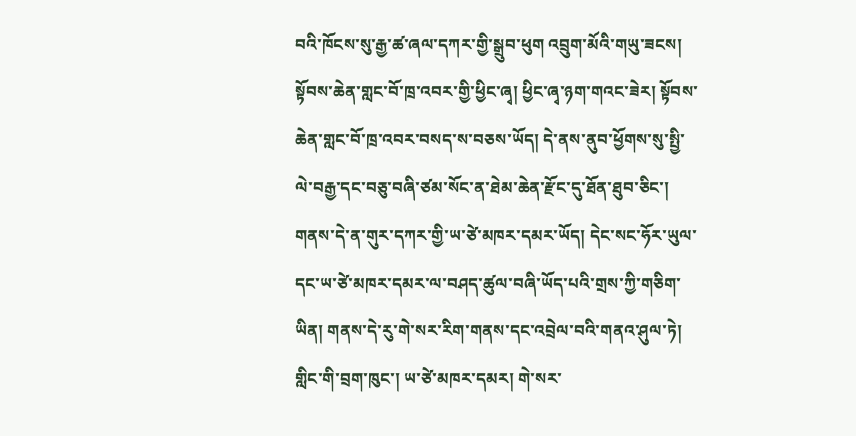བའི་ཁོངས་སུ་རྒྱ་ཚ་ཞལ་དཀར་གྱི་སྒྲུབ་ཕུག འབྲུག་མོའི་གཡུ་ཟངས། སྟོབས་ཆེན་གླང་བོ་ཁྲ་འབར་གྱི་ཕྱིང་ཞྭ། ཕྱིང་ཞྭ་ཉག་གའང་ཟེར། སྟོབས་ཆེན་གླང་བོ་ཁྲ་འབར་བསད་ས་བཅས་ཡོད། དེ་ནས་ནུབ་ཕྱོགས་སུ་སྤྱི་ལེ་བརྒྱ་དང་བཅུ་བཞི་ཙམ་སོང་ན་ཐེམ་ཆེན་རྫོང་དུ་ཐོན་ཐུབ་ཅིང་། གནས་དེ་ན་གུར་དཀར་གྱི་ཡ་ཙེ་མཁར་དམར་ཡོད། དེང་སང་ཧོར་ཡུལ་དང་ཡ་ཙེ་མཁར་དམར་ལ་བཤད་ཚུལ་བཞི་ཡོད་པའི་གྲས་ཀྱི་གཅིག་ཡིན། གནས་དེ་རུ་གེ་སར་རིག་གནས་དང་འབྲེལ་བའི་གནའ་ཤུལ་ཏེ། གླིང་གི་བྲག་ཁུང་། ཡ་ཙེ་མཁར་དམར། གེ་སར་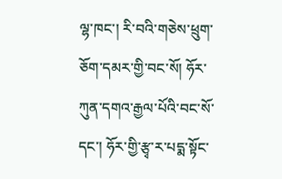ལྷ་ཁང་། རི་བའི་གཅེས་ཕྲུག་ཅོག་དམར་གྱི་བང་སོ། ཧོར་ཀུན་དགའ་རྒྱལ་པོའི་བང་སོ་དང་། ཧོར་གྱི་རྩྭ་ར་པདྨ་སྟོང་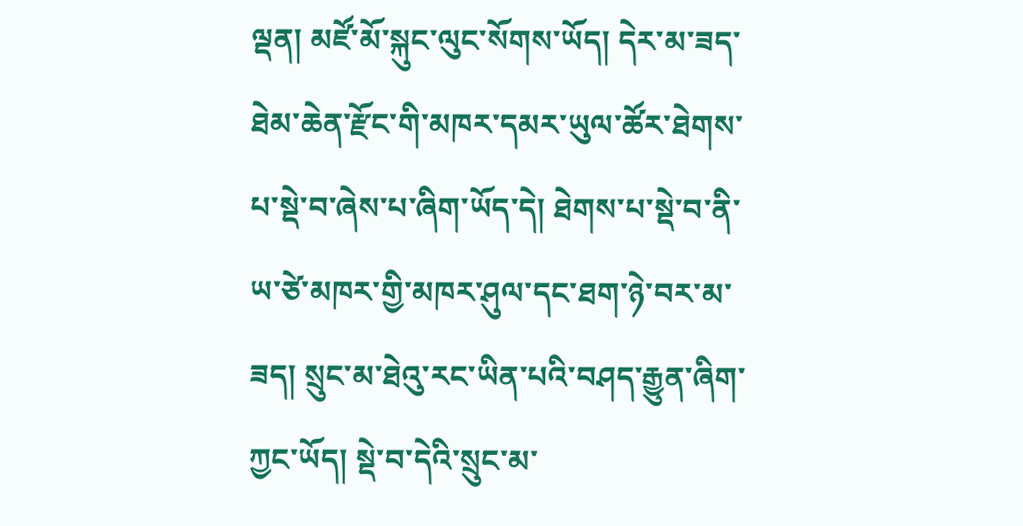ལྡན། མཛོ་མོ་སྐུང་ལུང་སོགས་ཡོད། དེར་མ་ཟད་ཐེམ་ཆེན་རྫོང་གི་མཁར་དམར་ཡུལ་ཚོར་ཐེགས་པ་སྡེ་བ་ཞེས་པ་ཞིག་ཡོད་དེ། ཐེགས་པ་སྡེ་བ་ནི་ཡ་ཙེ་མཁར་གྱི་མཁར་ཤུལ་དང་ཐག་ཉེ་བར་མ་ཟད། སྲུང་མ་ཐེའུ་རང་ཡིན་པའི་བཤད་རྒྱུན་ཞིག་ཀྱང་ཡོད། སྡེ་བ་དེའི་སྲུང་མ་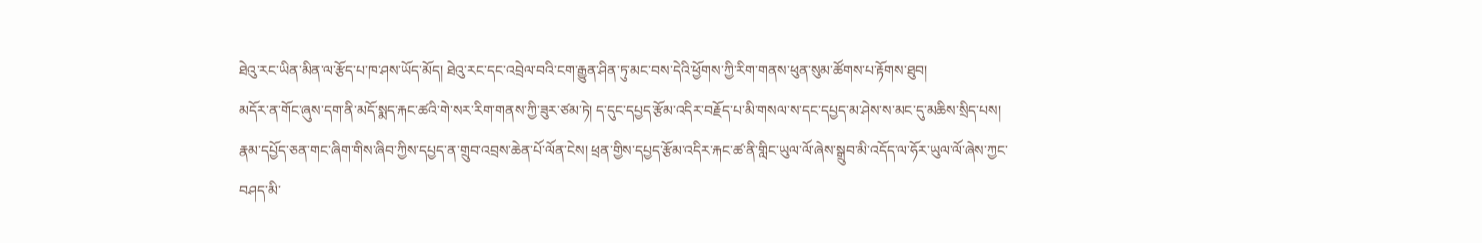ཐེའུ་རང་ཡིན་མིན་ལ་རྩོད་པ་ཁ་ཤས་ཡོད་མོད། ཐེའུ་རང་དང་འབྲེལ་བའི་ངག་རྒྱུན་ཤིན་ཏུ་མང་བས་དེའི་ཕྱོགས་ཀྱི་རིག་གནས་ཕུན་སུམ་ཚོགས་པ་རྟོགས་ཐུབ།
མདོར་ན་གོང་ཞུས་དག་ནི་མདོ་སྨད་རྐང་ཚའི་གེ་སར་རིག་གནས་ཀྱི་ཟུར་ཙམ་ཏེ། ད་དུང་དཔྱད་རྩོམ་འདིར་བརྗོད་པ་མི་གསལ་ས་དང་དཔྱད་མ་ཤེས་ས་མང་དུ་མཆིས་སྲིད་པས། རྣམ་དཔྱོད་ཅན་གང་ཞིག་གིས་ཞིབ་ཀྱིས་དཔྱད་ན་གྲུབ་འབྲས་ཆེན་པོ་ལོན་ངེས། ཕྲན་གྱིས་དཔྱད་རྩོམ་འདིར་རྐང་ཚ་ནི་གླིང་ཡུལ་ལོ་ཞེས་སྒྲུབ་མི་འདོད་ལ་ཧོར་ཡུལ་ལོ་ཞེས་ཀྱང་བཤད་མི་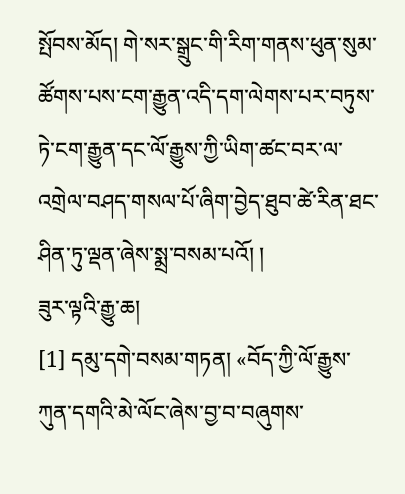སྤོབས་མོད། གེ་སར་སྒྲུང་གི་རིག་གནས་ཕུན་སུམ་ཚོགས་པས་ངག་རྒྱུན་འདི་དག་ལེགས་པར་བཏུས་ཏེ་ངག་རྒྱུན་དང་ལོ་རྒྱུས་ཀྱི་ཡིག་ཚང་བར་ལ་འགྲེལ་བཤད་གསལ་པོ་ཞིག་བྱེད་ཐུབ་ཚེ་རིན་ཐང་ཤིན་ཏུ་ལྡན་ཞེས་སྨྲ་བསམ་པའོ། །
ཟུར་ལྟའི་རྒྱུ་ཆ།
[1] དམུ་དགེ་བསམ་གཏན། «བོད་ཀྱི་ལོ་རྒྱུས་ཀུན་དགའི་མེ་ལོང་ཞེས་བྱ་བ་བཞུགས་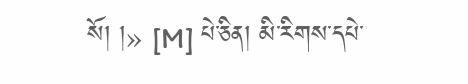སོ། །» [M] པེ་ཅིན། མི་རིགས་དཔེ་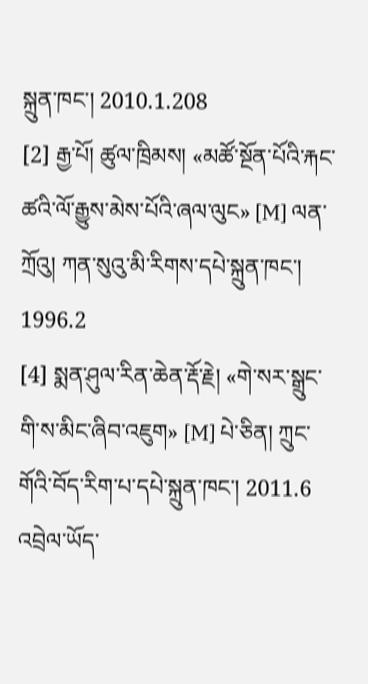སྐྲུན་ཁང་། 2010.1.208
[2] རྒྱ་པོ། ཚུལ་ཁྲིམས། «མཚོ་སྔོན་པོའི་རྐང་ཚའི་ལོ་རྒྱུས་མེས་པོའི་ཞལ་ལུང» [M] ལན་ཀྲོའུ། ཀན་སུའུ་མི་རིགས་དཔེ་སྐྲུན་ཁང་། 1996.2
[4] སྨན་ཤུལ་རིན་ཆེན་རྡོ་རྗེ། «གེ་སར་སྒྲུང་གི་ས་མིང་ཞིབ་འཇུག» [M] པེ་ཅིན། ཀྲུང་གོའི་བོད་རིག་པ་དཔེ་སྐྲུན་ཁང་། 2011.6
འབྲེལ་ཡོད་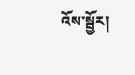འོས་སྦྱོར།